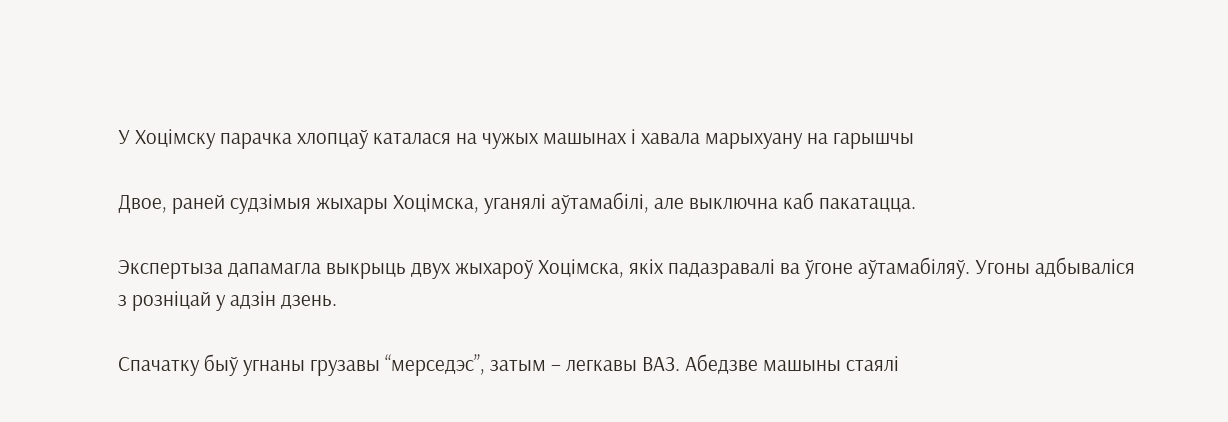У Хоцімску парачка хлопцаў каталася на чужых машынах і хавала марыхуану на гарышчы

Двое, раней судзімыя жыхары Хоцімска, уганялі аўтамабілі, але выключна каб пакатацца.

Экспертыза дапамагла выкрыць двух жыхароў Хоцімска, якіх падазравалі ва ўгоне аўтамабіляў. Угоны адбываліся з розніцай у адзін дзень.

Спачатку быў угнаны грузавы “мерседэс”, затым – легкавы ВАЗ. Абедзве машыны стаялі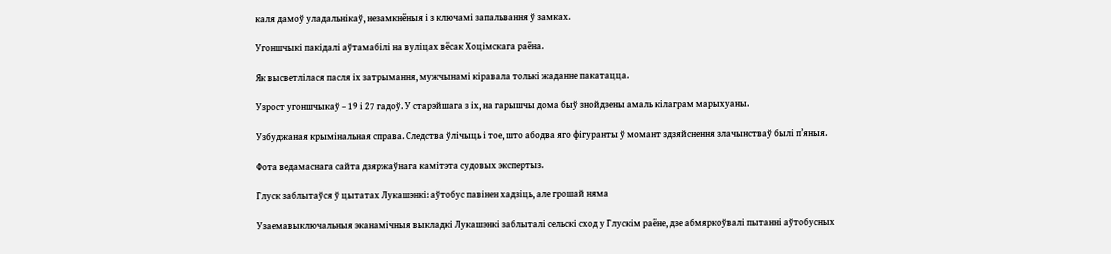каля дамоў уладальнікаў, незамкнёныя і з ключамі запальвання ў замках.

Угоншчыкі пакідалі аўтамабілі на вуліцах вёсак Хоцімскага раёна.

Як высветлілася пасля іх затрымання, мужчынамі кіравала толькі жаданне пакатацца.

Узрост угоншчыкаў – 19 і 27 гадоў. У старэйшага з іх, на гарышчы дома быў знойдзены амаль кілаграм марыхуаны.

Узбуджаная крымінальная справа. Следства ўлічыць і тое, што абодва яго фігуранты ў момант здзяйснення злачынстваў былі п’яныя.

Фота ведамаснага сайта дзяржаўнага камітэта судовых экспертыз.

Глуск заблытаўся ў цытатах Лукашэнкі: аўтобус павінен хадзіць, але грошай няма

Узаемавыключальныя эканамічныя выкладкі Лукашэнкі заблыталі сельскі сход у Глускім раёне, дзе абмяркоўвалі пытанні аўтобусных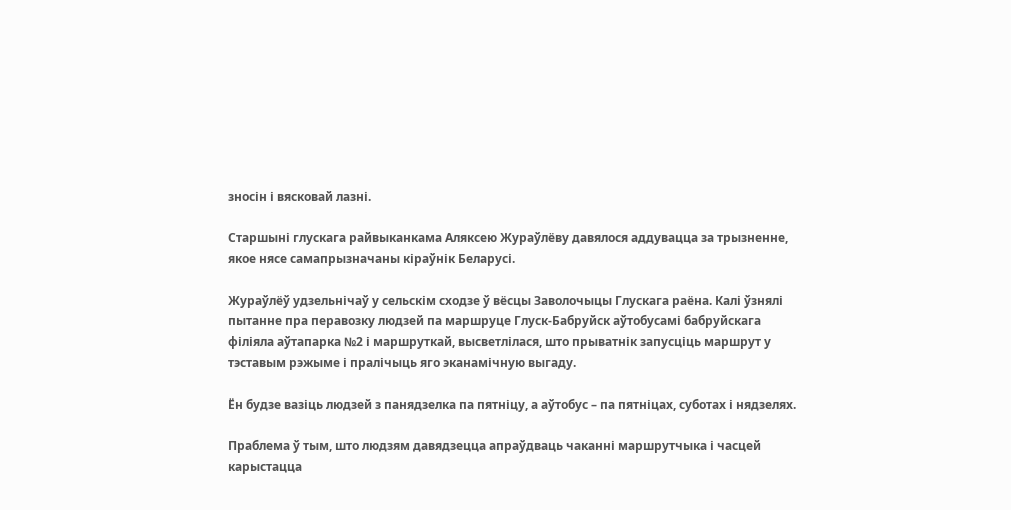зносін і вясковай лазні.

Старшыні глускага райвыканкама Аляксею Жураўлёву давялося аддувацца за трызненне, якое нясе самапрызначаны кіраўнік Беларусі.

Жураўлёў удзельнічаў у сельскім сходзе ў вёсцы Заволочыцы Глускага раёна. Калі ўзнялі пытанне пра перавозку людзей па маршруце Глуск-Бабруйск аўтобусамі бабруйскага філіяла аўтапарка №2 і маршруткай, высветлілася, што прыватнік запусціць маршрут у тэставым рэжыме і пралічыць яго эканамічную выгаду.

Ён будзе вазіць людзей з панядзелка па пятніцу, а аўтобус – па пятніцах, суботах і нядзелях.

Праблема ў тым, што людзям давядзецца апраўдваць чаканні маршрутчыка і часцей карыстацца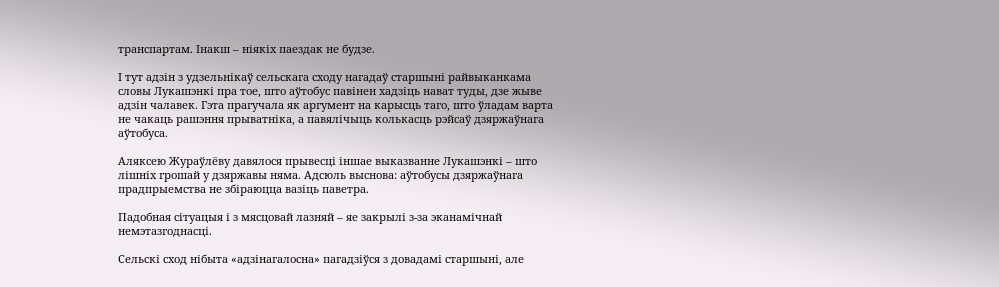транспартам. Інакш – ніякіх паездак не будзе.

І тут адзін з удзельнікаў сельскага сходу нагадаў старшыні райвыканкама словы Лукашэнкі пра тое, што аўтобус павінен хадзіць нават туды, дзе жыве адзін чалавек. Гэта прагучала як аргумент на карысць таго, што ўладам варта не чакаць рашэння прыватніка, а павялічыць колькасць рэйсаў дзяржаўнага аўтобуса.

Аляксею Жураўлёву давялося прывесці іншае выказванне Лукашэнкі – што лішніх грошай у дзяржавы няма. Адсюль выснова: аўтобусы дзяржаўнага прадпрыемства не збіраюцца вазіць паветра.

Падобная сітуацыя і з мясцовай лазняй – яе закрылі з-за эканамічнай немэтазгоднасці.

Сельскі сход нібыта «адзінагалосна» пагадзіўся з довадамі старшыні, але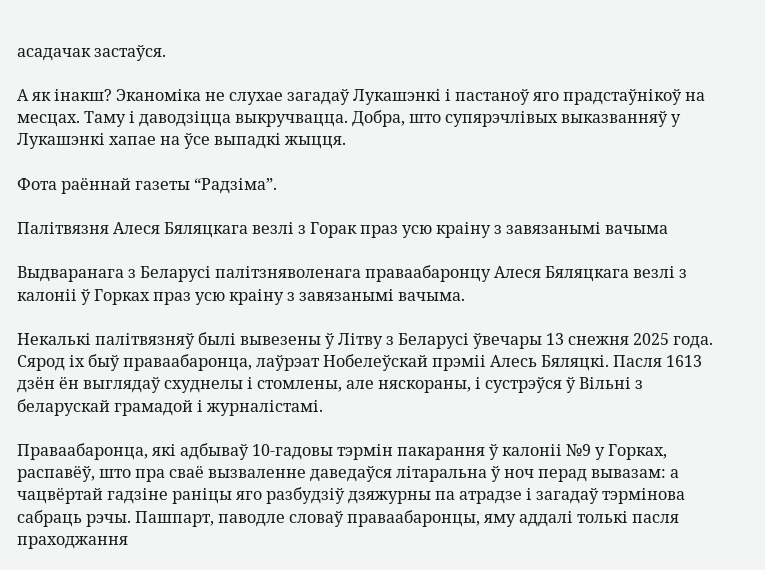асадачак застаўся.

А як інакш? Эканоміка не слухае загадаў Лукашэнкі і пастаноў яго прадстаўнікоў на месцах. Таму і даводзіцца выкручвацца. Добра, што супярэчлівых выказванняў у Лукашэнкі хапае на ўсе выпадкі жыцця.

Фота раённай газеты “Радзіма”.

Палітвязня Алеся Бяляцкага везлі з Горак праз усю краіну з завязанымі вачыма

Выдваранага з Беларусі палітзняволенага праваабаронцу Алеся Бяляцкага везлі з калоніі ў Горках праз усю краіну з завязанымі вачыма.

Некалькі палітвязняў былі вывезены ў Літву з Беларусі ўвечары 13 снежня 2025 года. Сярод іх быў праваабаронца, лаўрэат Нобелеўскай прэміі Алесь Бяляцкі. Пасля 1613 дзён ён выглядаў схуднелы і стомлены, але няскораны, і сустрэўся ў Вільні з беларускай грамадой і журналістамі.

Праваабаронца, які адбываў 10-гадовы тэрмін пакарання ў калоніі №9 у Горках, распавёў, што пра сваё вызваленне даведаўся літаральна ў ноч перад вывазам: а чацвёртай гадзіне раніцы яго разбудзіў дзяжурны па атрадзе і загадаў тэрмінова сабраць рэчы. Пашпарт, паводле словаў праваабаронцы, яму аддалі толькі пасля праходжання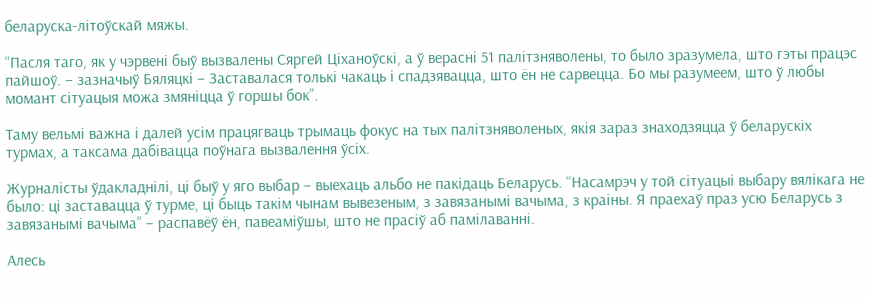беларуска-літоўскай мяжы.

“Пасля таго, як у чэрвені быў вызвалены Сяргей Ціханоўскі, а ў верасні 51 палітзняволены, то было зразумела, што гэты працэс пайшоў. – зазначыў Бяляцкі – Заставалася толькі чакаць і спадзявацца, што ён не сарвецца. Бо мы разумеем, што ў любы момант сітуацыя можа змяніцца ў горшы бок”.

Таму вельмі важна і далей усім працягваць трымаць фокус на тых палітзняволеных, якія зараз знаходзяцца ў беларускіх турмах, а таксама дабівацца поўнага вызвалення ўсіх.

Журналісты ўдакладнілі, ці быў у яго выбар – выехаць альбо не пакідаць Беларусь. “Насамрэч у той сітуацыі выбару вялікага не было: ці заставацца ў турме, ці быць такім чынам вывезеным, з завязанымі вачыма, з краіны. Я праехаў праз усю Беларусь з завязанымі вачыма” – распавёў ён, павеаміўшы, што не прасіў аб памілаванні.

Алесь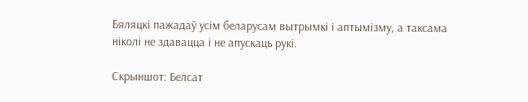Бяляцкі пажадаў усім беларусам вытрымкі і аптымізму, а таксама ніколі не здавацца і не апускаць рукі.

Скрыншот: Белсат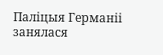Паліцыя Германіі занялася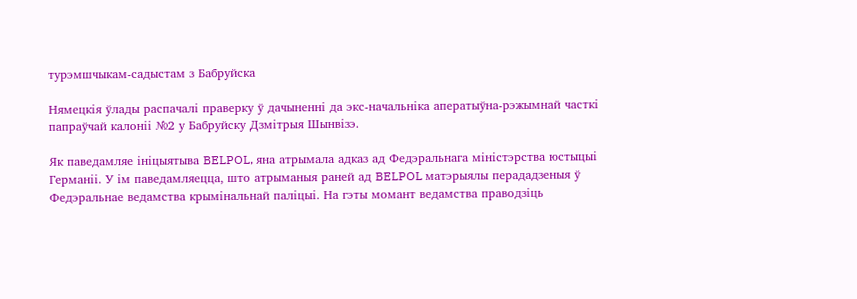турэмшчыкам-садыстам з Бабруйска

Нямецкія ўлады распачалі праверку ў дачыненні да экс-начальніка аператыўна-рэжымнай часткі папраўчай калоніі №2 у Бабруйску Дзмітрыя Шынвізэ.

Як паведамляе ініцыятыва BELPOL, яна атрымала адказ ад Федэральнага міністэрства юстыцыі Германіі. У ім паведамляецца, што атрыманыя раней ад BELPOL матэрыялы перададзеныя ў Федэральнае ведамства крымінальнай паліцыі. На гэты момант ведамства праводзіць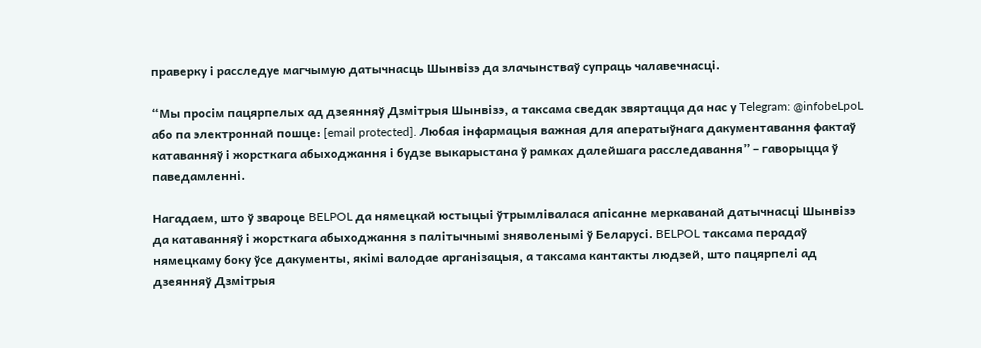праверку і расследуе магчымую датычнасць Шынвізэ да злачынстваў супраць чалавечнасці.

“Мы просім пацярпелых ад дзеянняў Дзмітрыя Шынвізэ, а таксама сведак звяртацца да нас у Telegram: @infobeLpoL або па электроннай пошце: [email protected]. Любая інфармацыя важная для аператыўнага дакументавання фактаў катаванняў і жорсткага абыходжання і будзе выкарыстана ў рамках далейшага расследавання” – гаворыцца ў паведамленні.

Нагадаем, што ў звароце BELPOL да нямецкай юстыцыі ўтрымлівалася апісанне меркаванай датычнасці Шынвізэ да катаванняў і жорсткага абыходжання з палітычнымі зняволенымі ў Беларусі. BELPOL таксама перадаў нямецкаму боку ўсе дакументы, якімі валодае арганізацыя, а таксама кантакты людзей, што пацярпелі ад дзеянняў Дзмітрыя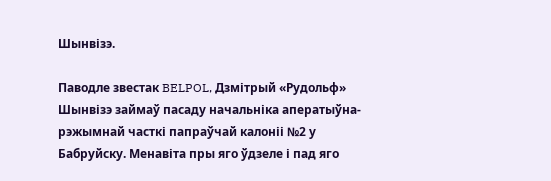Шынвізэ.

Паводле звестак BELPOL, Дзмітрый «Рудольф» Шынвізэ займаў пасаду начальніка аператыўна-рэжымнай часткі папраўчай калоніі №2 у Бабруйску. Менавіта пры яго ўдзеле і пад яго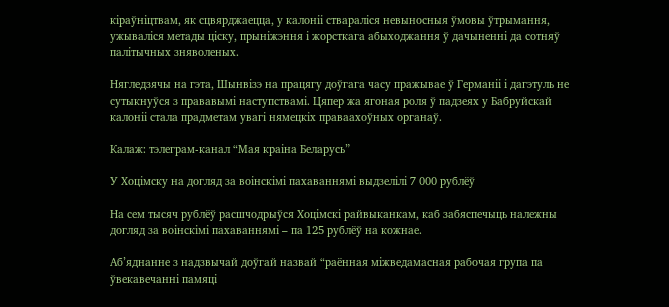кіраўніцтвам, як сцвярджаецца, у калоніі ствараліся невыносныя ўмовы ўтрымання, ужываліся метады ціску, прыніжэння і жорсткага абыходжання ў дачыненні да сотняў палітычных зняволеных.

Нягледзячы на гэта, Шынвізэ на працягу доўгага часу пражывае ў Германіі і дагэтуль не сутыкнуўся з прававымі наступствамі. Цяпер жа ягоная роля ў падзеях у Бабруйскай калоніі стала прадметам увагі нямецкіх праваахоўных органаў.

Калаж: тэлеграм-канал “Мая краіна Беларусь”

У Хоцімску на догляд за воінскімі пахаваннямі выдзелілі 7 000 рублёў

На сем тысяч рублёў расшчодрыўся Хоцімскі райвыканкам, каб забяспечыць належны догляд за воінскімі пахаваннямі – па 125 рублёў на кожнае.

Аб’яднанне з надзвычай доўгай назвай “раённая міжведамасная рабочая група па ўвекавечанні памяці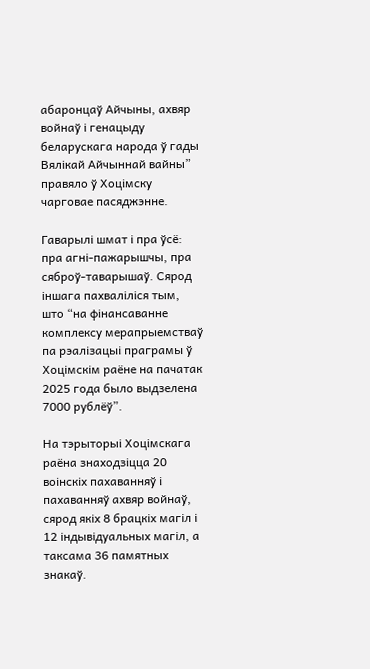абаронцаў Айчыны, ахвяр войнаў і генацыду беларускага народа ў гады Вялікай Айчыннай вайны” правяло ў Хоцімску чарговае пасяджэнне.

Гаварылі шмат і пра ўсё: пра агні-пажарышчы, пра сяброў-таварышаў. Сярод іншага пахваліліся тым, што “на фінансаванне комплексу мерапрыемстваў па рэалізацыі праграмы ў Хоцімскім раёне на пачатак 2025 года было выдзелена 7000 рублёў”.

На тэрыторыі Хоцімскага раёна знаходзіцца 20 воінскіх пахаванняў і пахаванняў ахвяр войнаў, сярод якіх 8 брацкіх магіл і 12 індывідуальных магіл, а таксама 36 памятных знакаў.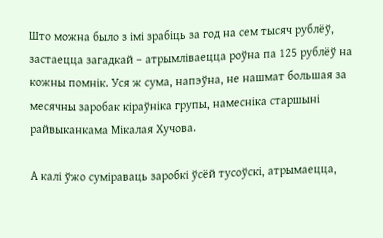Што можна было з імі зрабіць за год на сем тысяч рублёў, застаецца загадкай – атрымліваецца роўна па 125 рублёў на кожны помнік. Уся ж сума, напэўна, не нашмат большая за месячны заробак кіраўніка групы, намесніка старшыні райвыканкама Мікалая Хучова.

А калі ўжо суміраваць заробкі ўсёй тусоўскі, атрымаецца,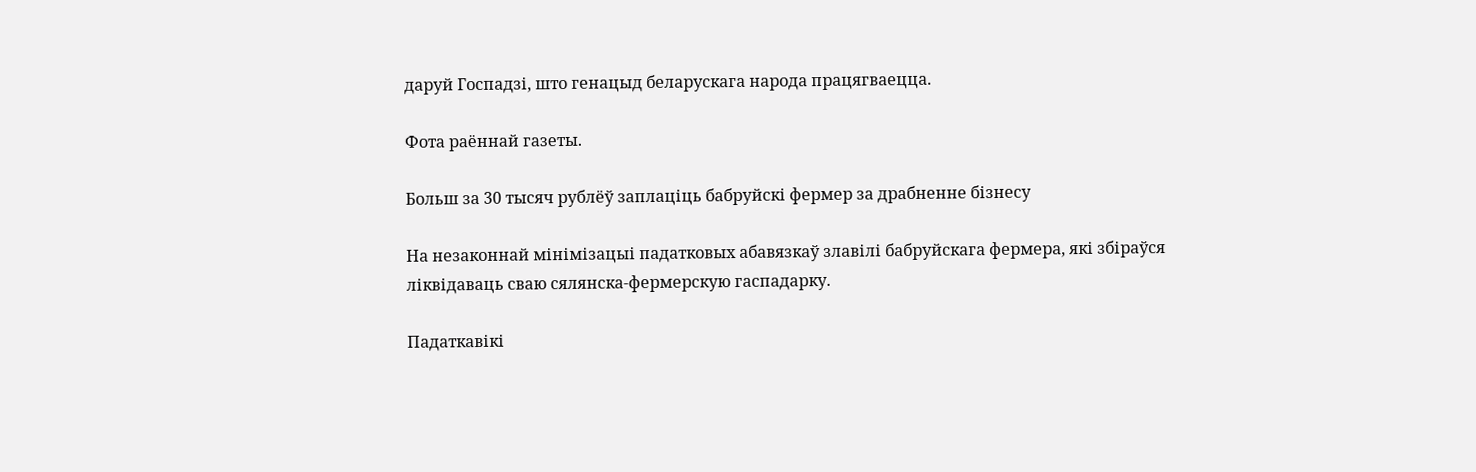даруй Госпадзі, што генацыд беларускага народа працягваецца.

Фота раённай газеты.

Больш за 30 тысяч рублёў заплаціць бабруйскі фермер за драбненне бізнесу

На незаконнай мінімізацыі падатковых абавязкаў злавілі бабруйскага фермера, які збіраўся ліквідаваць сваю сялянска-фермерскую гаспадарку.

Падаткавікі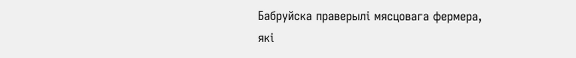Бабруйска праверылі мясцовага фермера, які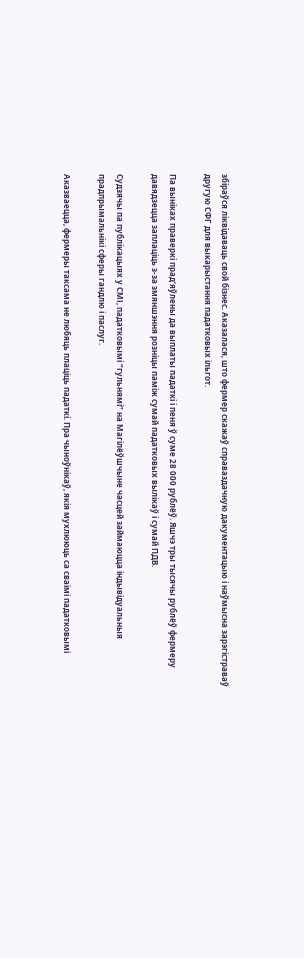збіраўся ліквідаваць свой бізнес. Аказалася, што фермер скажаў справаздачную дакументацыю і наўмысна зарэгістраваў другую СФГ для выкарыстання падатковых ільгот.

Па выніках праверкі прад’яўлены да выплаты падаткі і пеня ў суме 28 000 рублёў. Яшчэ тры тысячы рублёў фермеру давядзецца заплаціць з-за змяншэння розніцы паміж сумай падатковых вылікаў і сумай ПДВ.

Судзячы па публікацыях у СМІ, падатковымі “гульнямі” на Магілёўшчыне часцей займаюцца індывідуальныя прадпрымальнікі сферы гандлю і паслуг.

Аказваецца, фермеры таксама не любяць плаціць падаткі. Пра чыноўнікаў, якія мухлююць са сваімі падатковымі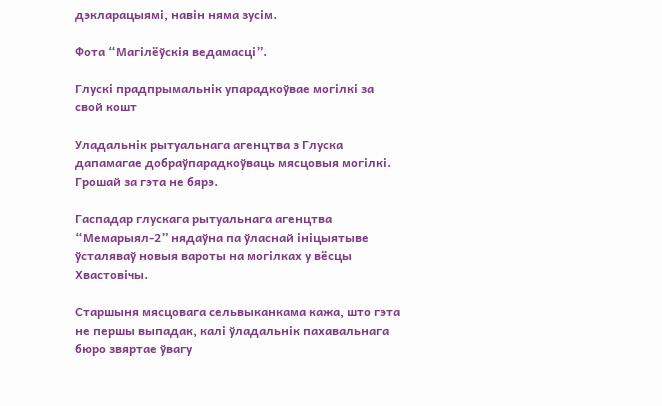дэкларацыямі, навін няма зусім.

Фота “Магілёўскія ведамасці”.

Глускі прадпрымальнік упарадкоўвае могілкі за свой кошт

Уладальнік рытуальнага агенцтва з Глуска дапамагае добраўпарадкоўваць мясцовыя могілкі. Грошай за гэта не бярэ.

Гаспадар глускага рытуальнага агенцтва “Мемарыял-2” нядаўна па ўласнай ініцыятыве ўсталяваў новыя вароты на могілках у вёсцы Хвастовічы.

Старшыня мясцовага сельвыканкама кажа, што гэта не першы выпадак, калі ўладальнік пахавальнага бюро звяртае ўвагу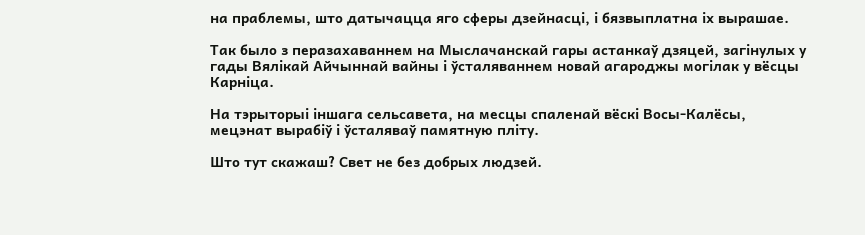на праблемы, што датычацца яго сферы дзейнасці, і бязвыплатна іх вырашае.

Так было з перазахаваннем на Мыслачанскай гары астанкаў дзяцей, загінулых у гады Вялікай Айчыннай вайны і ўсталяваннем новай агароджы могілак у вёсцы Карніца.

На тэрыторыі іншага сельсавета, на месцы спаленай вёскі Восы-Калёсы, мецэнат вырабіў і ўсталяваў памятную пліту.

Што тут скажаш? Свет не без добрых людзей.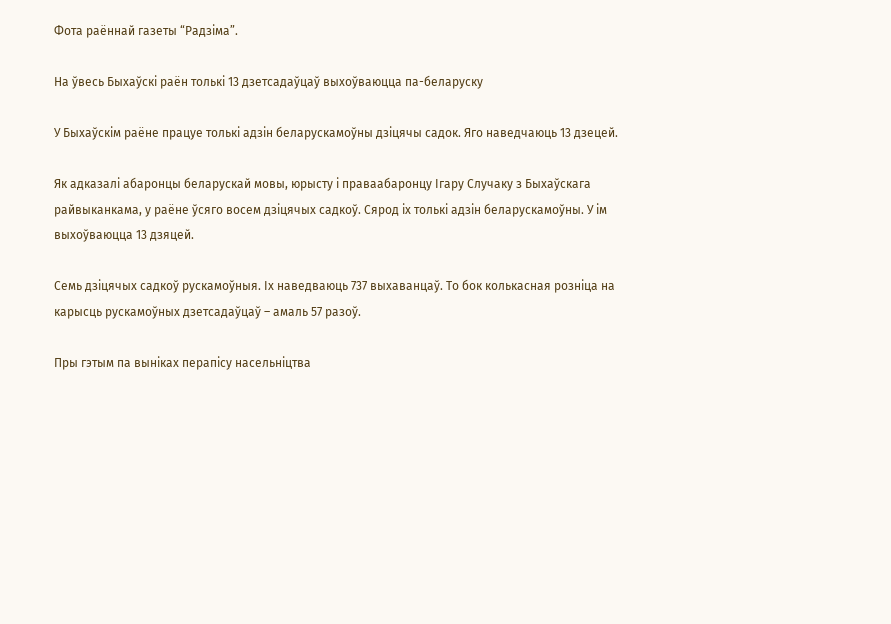Фота раённай газеты “Радзіма”.

На ўвесь Быхаўскі раён толькі 13 дзетсадаўцаў выхоўваюцца па-беларуску

У Быхаўскім раёне працуе толькі адзін беларускамоўны дзіцячы садок. Яго наведчаюць 13 дзецей.

Як адказалі абаронцы беларускай мовы, юрысту і праваабаронцу Ігару Случаку з Быхаўскага райвыканкама, у раёне ўсяго восем дзіцячых садкоў. Сярод іх толькі адзін беларускамоўны. У ім выхоўваюцца 13 дзяцей.

Семь дзіцячых садкоў рускамоўныя. Іх наведваюць 737 выхаванцаў. То бок колькасная розніца на карысць рускамоўных дзетсадаўцаў – амаль 57 разоў.

Пры гэтым па выніках перапісу насельніцтва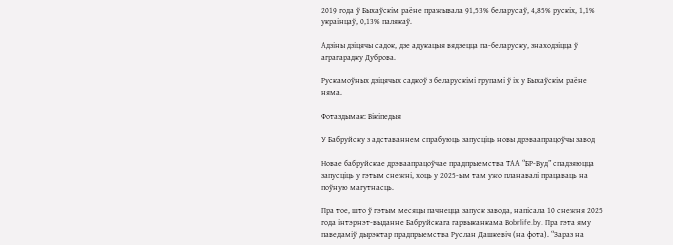2019 года ў Быхаўскім раёне пражывала 91,53% беларусаў, 4,85% рускіх, 1,1% украінцаў, 0,13% палякаў.

Адзіны дзіцячы садок, дзе адукацыя вядзецца па-беларуску, знаходзіцца ў аграгарадку Дуброва.

Рускамоўных дзіцячых садкоў з беларускімі групамі ў іх у Быхаўскім раёне няма.

Фотаздымак: Вікіпедыя

У Бабруйску з адставаннем спрабуюць запусціць новы дрэваапрацоўчы завод

Новае бабруйскае дрэваапрацоўчае прадпрыемства ТАА “БР-Вуд” спадзяюцца запусціць у гэтым снежні, хоць у 2025-ым там ужо планавалі працаваць на поўную магутнасць.

Пра тое, што ў гэтым месяцы пачнецца запуск завода, напісала 10 снежня 2025 года інтэрнэт-выданне Бабруйскага гарвыканкама Вobrlife.by. Пра гэта яму паведаміў дырэктар прадпрыемства Руслан Дашкевіч (на фота). “Зараз на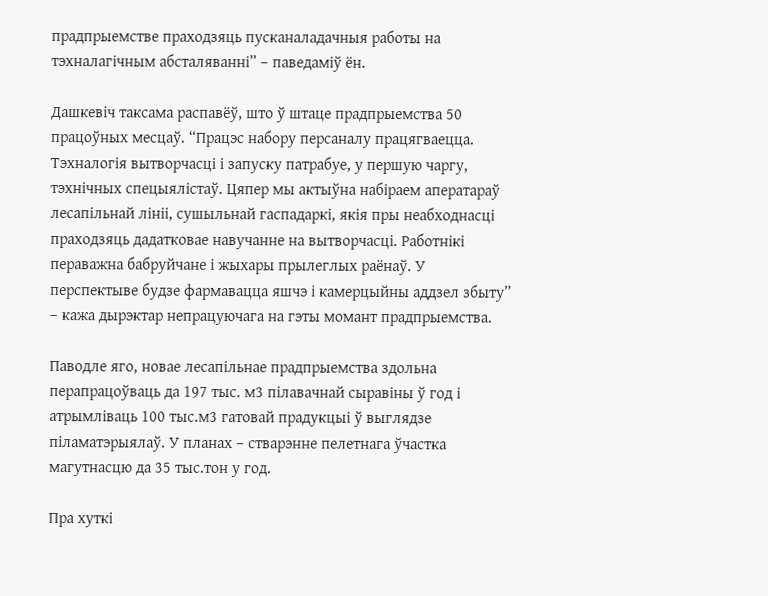прадпрыемстве праходзяць пусканаладачныя работы на тэхналагічным абсталяванні” – паведаміў ён.

Дашкевіч таксама распавёў, што ў штаце прадпрыемства 50 працоўных месцаў. “Працэс набору персаналу працягваецца. Тэхналогія вытворчасці і запуску патрабуе, у першую чаргу, тэхнічных спецыялістаў. Цяпер мы актыўна набіраем аператараў лесапільнай лініі, сушыльнай гаспадаркі, якія пры неабходнасці праходзяць дадатковае навучанне на вытворчасці. Работнікі пераважна бабруйчане і жыхары прылеглых раёнаў. У перспектыве будзе фармавацца яшчэ і камерцыйны аддзел збыту” – кажа дырэктар непрацуючага на гэты момант прадпрыемства.

Паводле яго, новае лесапільнае прадпрыемства здольна перапрацоўваць да 197 тыс. м3 пілавачнай сыравіны ў год і атрымліваць 100 тыс.м3 гатовай прадукцыі ў выглядзе піламатэрыялаў. У планах – стварэнне пелетнага ўчастка магутнасцю да 35 тыс.тон у год.

Пра хуткі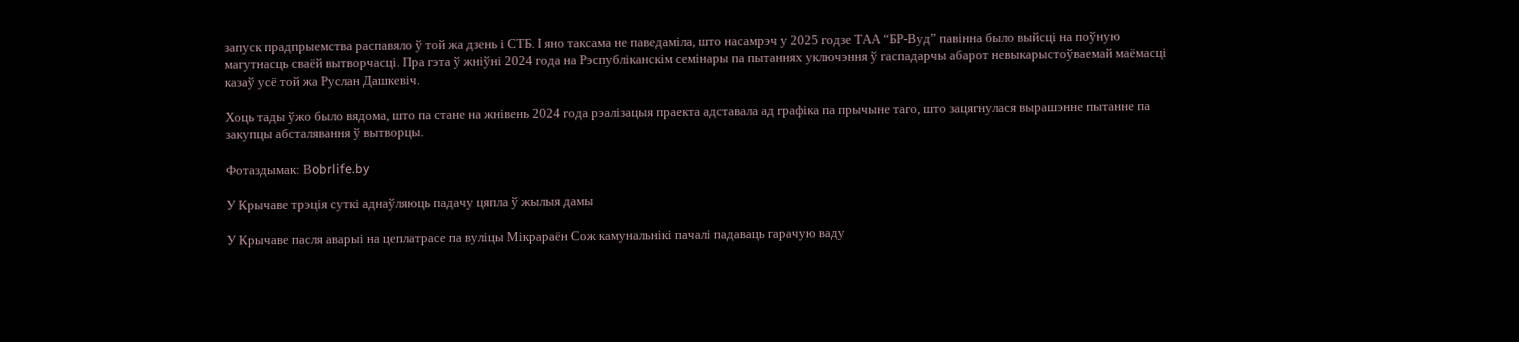запуск прадпрыемства распавяло ў той жа дзень і СТБ. І яно таксама не паведаміла, што насамрэч у 2025 годзе ТАА “БР-Вуд” павінна было выйсці на поўную магутнасць сваёй вытворчасці. Пра гэта ў жніўні 2024 года на Рэспубліканскім семінары па пытаннях уключэння ў гаспадарчы абарот невыкарыстоўваемай маёмасці казаў усё той жа Руслан Дашкевіч.

Хоць тады ўжо было вядома, што па стане на жнівень 2024 года рэалізацыя праекта адставала ад графіка па прычыне таго, што зацягнулася вырашэнне пытанне па закупцы абсталявання ў вытворцы.

Фотаздымак: Вobrlife.by

У Крычаве трэція суткі аднаўляюць падачу цяпла ў жылыя дамы

У Крычаве пасля аварыі на цеплатрасе па вуліцы Мікрараён Сож камунальнікі пачалі падаваць гарачую ваду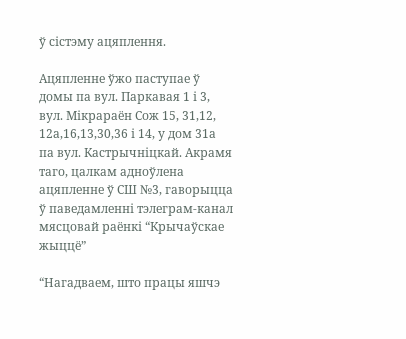ў сістэму ацяплення.

Ацяпленне ўжо паступае ў домы па вул. Паркавая 1 і 3, вул. Мікрараён Сож 15, 31,12, 12а,16,13,30,36 і 14, у дом 31а па вул. Кастрычніцкай. Акрамя таго, цалкам адноўлена ацяпленне ў СШ №3, гаворыцца ў паведамленні тэлеграм-канал мясцовай раёнкі “Крычаўскае жыццё”

“Нагадваем, што працы яшчэ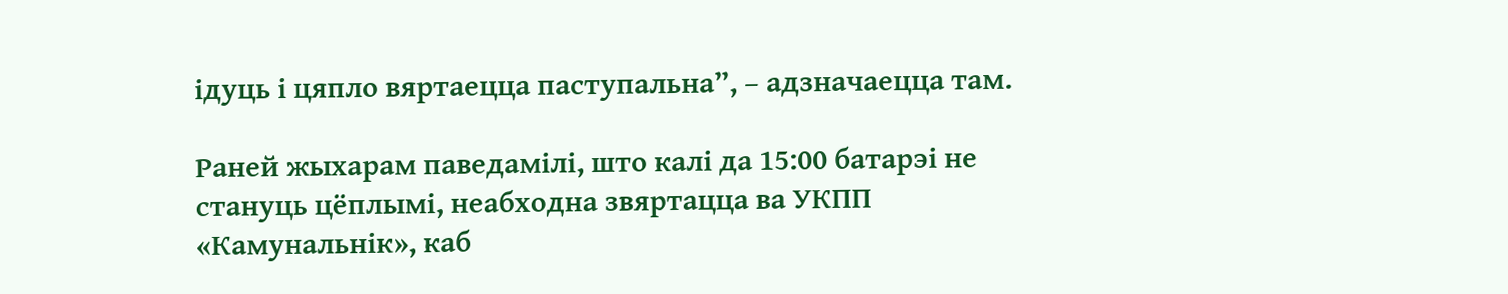ідуць і цяпло вяртаецца паступальна”, – адзначаецца там.

Раней жыхарам паведамілі, што калі да 15:00 батарэі не стануць цёплымі, неабходна звяртацца ва УКПП «Камунальнік», каб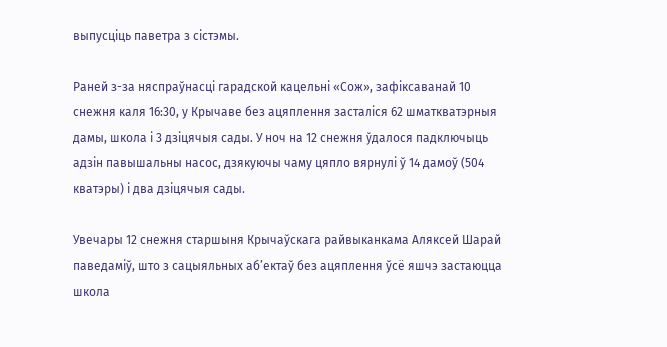выпусціць паветра з сістэмы.

Раней з-за няспраўнасці гарадской кацельні «Сож», зафіксаванай 10 снежня каля 16:30, у Крычаве без ацяплення засталіся 62 шматкватэрныя дамы, школа і 3 дзіцячыя сады. У ноч на 12 снежня ўдалося падключыць адзін павышальны насос, дзякуючы чаму цяпло вярнулі ў 14 дамоў (504 кватэры) і два дзіцячыя сады.

Увечары 12 снежня старшыня Крычаўскага райвыканкама Аляксей Шарай паведаміў, што з сацыяльных аб’ектаў без ацяплення ўсё яшчэ застаюцца школа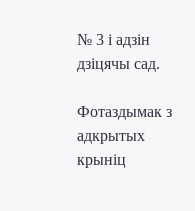№ 3 і адзін дзіцячы сад.

Фотаздымак з адкрытых крыніц